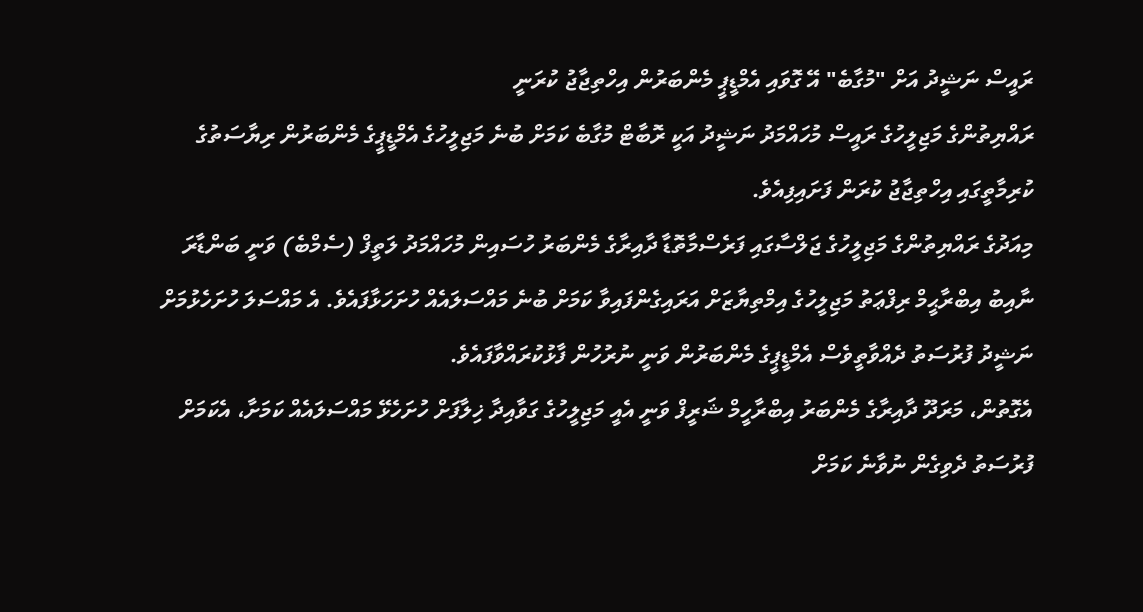ރައީސް ނަޝީދު އަށް "މުގާބެ" އޭ ގޮވައި އެމްޑީޕީ މެންބަރުން އިހްތިޖާޖު ކުރަނީ
ރައްޔިތުންގެ މަޖިލީހުގެ ރައީސް މުހައްމަދު ނަޝީދު އަކީ ރޮބާޓް މުގާބެ ކަމަށް ބުނެ މަޖިލީހުގެ އެމްޑީޕީގެ މެންބަރުން ރިޔާސަތުގެ ކުރިމާތީގައި އިހްތިޖާޖު ކުރަން ފަށައިފިއެވެ.
މިއަދުގެ ރައްޔިތުންގެ މަޖިލީހުގެ ޖަލްސާގައި ފަރެސްމާތޮޑާ ދާއިރާގެ މެންބަރު ހުސައިން މުހައްމަދު ލަތީފް (ސެމްބެ) ވަނީ ބަންޑާރަ ނާއިބު އިބްރާޙީމް ރިފްޢަތު މަޖިލީހުގެ އިމްތިޔާޒަށް އަރައިގެންފައިވާ ކަމަށް ބުނެ މައްސަލައެއް ހުށަހަޅާފައެވެ. އެ މައްސަލަ ހުށަހެޅުމަށް ނަޝީދު ފުރުސަތު ދެއްވާތީވެސް އެމްޑީޕީގެ މެންބަރުން ވަނީ ނުރުހުން ފާޅުކުރައްވާފައެވެ.
އެގޮތުން، މަރަދޫ ދާއިރާގެ މެންބަރު އިބްރާހީމް ޝަރީފް ވަނީ އެއީ މަޖިލީހުގެ ގަވާއިދާ ޚިލާފަށް ހުށަހެޅޭ މައްސަލައެއް ކަމަށާ، އެކަމަށް ފުރުސަތު ދެވިގެން ނުވާނެ ކަމަށް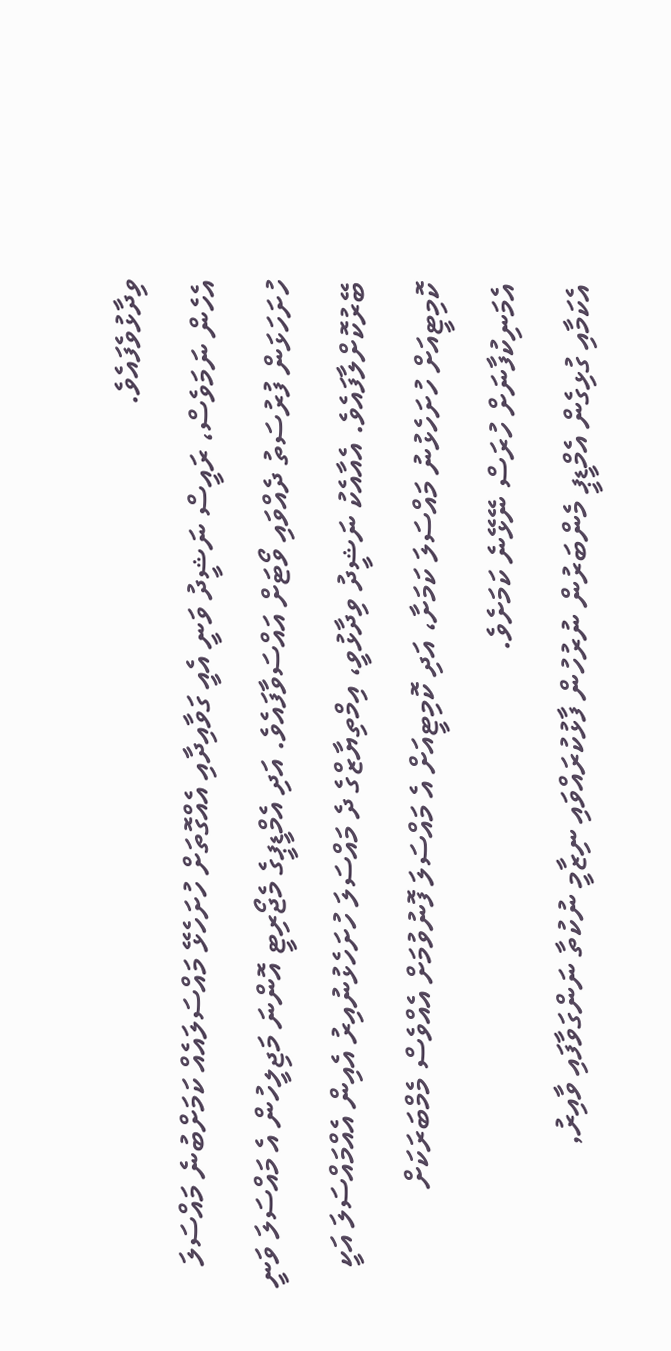ވިދާޅުވެފައެވެ.
އެހެން ނަމަވެސް، ރައީސް ނަޝީދު ވަނީ އެއީ ގަވާއިދާއި އެއްގޮތަށް ހުށަހެޅޭ މައްސަލައެއް ކަމަށްބުނެ މައްސަލަ ހުށަހަޅަން ފުރުސަތު ދެއްވައި ވޯޓަށް އައްސަވާފައެވެ. އަދި އެމްޑީޕީގެ މެޖޯރިޓީ އޮންނަ މަޖިލީހުން އެ މައްސަލަ ވަނީ ބޭރުކޮށްލާފައެވެ. އެއާއެކު ނަޝީދު ވިދާޅުވީ، އިމްތިޔާޒްގެ ދެ މައްސަލަ ހުށަހެޅުނުއިރު އެއިން އެއްމައްސަލަ އަކީ ކޮމިޓީއަށް ހުށަހެޅުނު މައްސަލަ ކަމަށާ، އަދި ކޮމިޓީއަށް އެ މައްސަލަ ފޮނުވުމަށް އެއްވެސް މެމްބަރަކަށް އެމަނިކުފާނަށް ހުރަސް ނޭޅޭނެ ކަމަށެވެ.
އެކަމާއި ގުޅިގެން އެމްޑީޕީ މެންބަރުން ނުރުހުން ފާޅުކުރައްވައި ނިޒާމީ ނުކުތާ ނަންގަވާފައި ވާއިރު,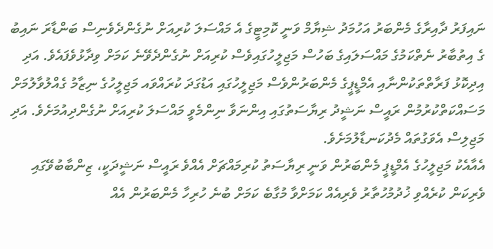ނައިފަރު ދާއިރާގެ މެންބަރު އަހުމަދު ޝިޔާމް ވަނީ ކޮމިޓީގެ އެ މައްސަލަ ކުރިއަށް ނުގެންދެވެނިސް ބަންޑާރަ ނައިބު ގެ އިތުބާރު ނެތްކަމުގެ މައްސަލައިގެ ބަހުސް މަޖިލީހުގައިވެސް ކުރިއަށް ނުގެންދެވޭނެ ކަމަށް ވިދާޅުވެފައެވެ. އަދި އިދިކޮޅު ފަރާތްތަކުންނާއި އެމްޑީޕީގެ މެންބަރުންވެސް މަޖިލީހުގައި އަޑުގަދަ ކުރައްވައ މަޖިލީހުގެ ނިޒާމު ގެއްލުވާލުމަށް މަސައްކަތްކުރުމުން ރައީސް ނަޝީދު ރިޔާސަތުގައި އިންނަވާ ނިންމެވީ މައްސަލަ ކުރިއަށް ނުގެންދިއުމަށެވެ. އަދި މަޖިލިސް އެވަގުތައް މެދުކަނޑާލުމަށެވެ.
އެއާއެކު މަޖިލީހުގެ އެމްޑީޕީ މެންބަރުން ވަނީ ރިޔާސަތު ކުރިމައްޗަށް އެއްވެ ރައީސް ނަޝީދަކީ، ޒިންބާބުވޭގައި ވެރިކަން ކުރެއްވި ޚުދުމުހުތާރު ވެރިއެއް ކަމަށްވާ މުގާބެ ކަމަށް ބުނެ ހުރިހާ މެންބަރުން އެއް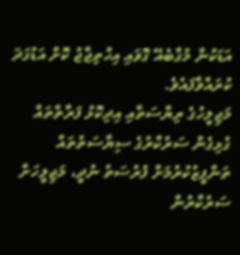އަޑަކުން މުގާބެއޭ ގޮވައި އިހްތިޖާޖު ކޮށް އަޑުގަދަ ކުރައްވާފައެވެ.
މަޖިލީހުގެ ރިޔާސަތާއި އިދިކޮޅު ފަރާތްތައް ގުޅިގެން ސަރުކާރުގެ ސިޔާސަތުތައް ތަންފީޒުކުރުމަށް ފުރުސަތު ނުދީ، މަޖިލީހަށް ސަރުކާރުން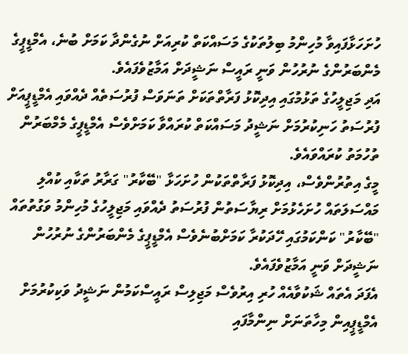ހުށަހަޅާފައިވާ މުހިންމު ބިލުތަކުގެ މަސައްކަތް ކުރިއަށް ނުގެންދާ ކަމަށް ބުނެ، އެމްޑީޕީގެ މެންބަރުންގެ ނުރުހުން ވަނީ ރައީސް ނަޝީދަށް އަމާޒުވެފައެވެ.
އަދި މަޖިލީހުގެ ތަޅުމުގައި އިދިކޮޅު ފަރާތްތަކަށް ތަނަވަސް ފުރުސަތެއް ދެއްވައި އެމްޑީޕީއަށް ފުރުސަތު ހަނިކުރުމަށް ނަޝީދު މަސައްކަތް ކުރައްވާ ކަމަށްވެސް އެމްޑީޕީގެ މެމްބަރުން ތުހުމަތު ކުރައްވައެވެ.
މީގެ އިތުރުންވެސް، އިދިކޮޅު ފަރާތްތަކުން ހުށަހަޅާ "ބޭކާރު" ގަރާރު ތަކާއި ކުއްލި މައްސަލަތައް ހުށަހެޅުމަށް ރިޔާސަތުން ފުރުސަތު ދެއްވައި މަޖިލީހުގެ މުހިންމު ވަގުތުތައް "ބޭކާރު" ކަންކަމުގައި ހޭދަކުރާ ކަމަށްބުނެވެސް އެމްޑީޕީގެ މެންބަރުންގެ ނުރުހުން ނަޝީދަށް ވަނީ އަމާޒުވެފައެވެ.
އެފަދަ އެތައް ޝަކުވާއެއް ހުރި އިރުވެސް މަޖިލިސް ރައީސްކަމުން ނަޝީދު ވަކިކުރުމަށް އެމްޑީޕީއިން މިހާތަނަށް ނިންމާފައި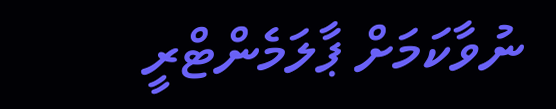ނުވާކަމަށް ޕާލަމެންޓްރީ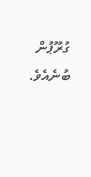ގުރޫޕުން ބުނެއެވެ.